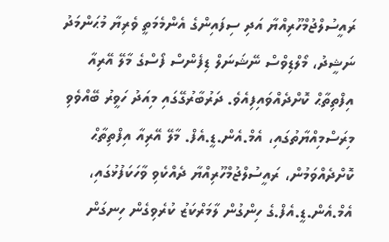ރައީސުލްޖުމްހޫރިއްޔާ އަދި ސިފައިންގެ އެންމެމަތީ ވެރިޔާ މުޙަންމަދު ނަޝީދު، މޯލްޑިވްސް ނޭޝަނަލް ޑިފެންސް ފޯސްގެ މާލޭ އޭރިއާ އިފްތިތާޙް ކޮށްދެއްވައިފިއެވެ. ދަރުބާރުގޭގައި މިއަދު ހަވީރު ބޭއްވެވި މިރަސްމިއްޔާތުގައި، އެމް.އެން.ޑީ.އެފް. މާލޭ އޭރިއާ އިފްތިތާޙް ކޮށްދެއްވަމުން، ރައީސުލްޖުމްހޫރިއްޔާ ދެއްކެވި ވާހަކަފުޅުގައި، އެމް.އެން.ޑީ.އެފް.ގެ ހިންގުން ލާމަރްކަޒު ކުރެވިގެން ހިނގަން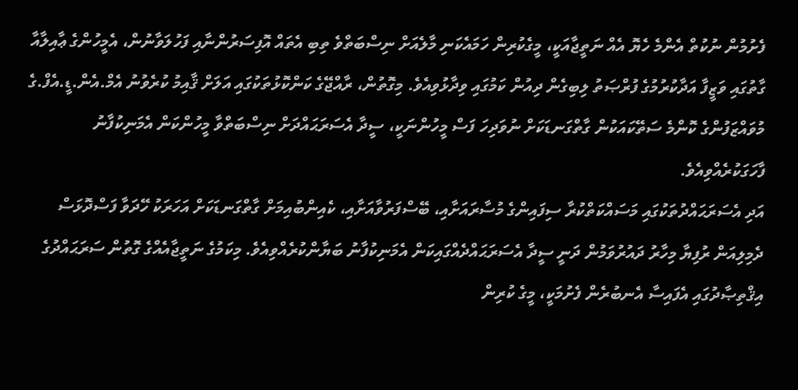ފެށުމުން ނުކުތް އެންމެ ހެޔޮ އެއް ނަތީޖާއަކީ، މީގެކުރިން ހަމައެކަނި މާލެއަށް ނިސްބަތްވެ ތިބި އެތައް އޮފިސަރުންނާއި ފަހުލަވާނުން، އެމީހުންގެ ޢާއިލާއާ ގާތުގައި ވަޒީފާ އަދާކުރުމުގެ ފުރްޞަތު ލިބިގެން ދިއުން ކަމުގައި ވިދާޅުވިއެވެ. މިގޮތުން، ރާއްޖޭގެ ކަންކޮޅުތަކުގައި އަލަށް ޤާއިމު ކުރެވުނު އެމް.އެން.ޑީ.އެފް.ގެ މުވައްޒަފުންގެ ކޮންމެ ސަތޭކައަކުން ގާތްގަނޑަކަށް ނުވަދިހަ ފަސް މީހުންނަކީ، ސީދާ އެސަރަޙައްދަށް ނިސްބަތްވާ މީހުންކަން އެމަނިކުފާނު ފާހަގަކުރެއްވިއެވެ.
އަދި އެސަރަޙައްދުތަކުގައި މަސައްކަތްކުރާ ސިފައިންގެ މުސާރައަށާއި، ބޭސްފަރުވާއަށާއި، ކެއިންބުއިމަށް ގާތްގަނޑަކަށް އަހަރަކު ހޭދަވާ ފަސްދޮޅަސް ދެމިލިއަން ރުފިޔާ މިހާރު ދައުރުވަމުން ދަނީ ސީދާ އެސަރަޙައްދެއްގައިކަން އެމަނިކުފާނު ބަޔާންކުރެއްވިއެވެ. މިކަމުގެ ނަތީޖާއެއްގެ ގޮތުން ސަރަޙައްދުގެ އިޤްތިޞާދުގައި އެފައިސާ އެނބުރެން ފެށުމަކީ، މީގެ ކުރިން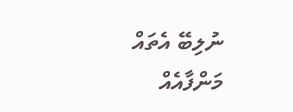ނުލިބޭ އެތައް މަންފާއެއް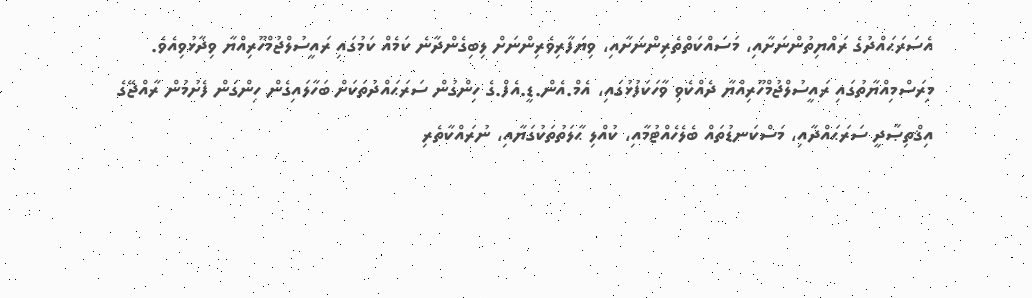އެސަރަޙައްދުގެ ރައްޔިތުންނަށާއި، މަސައްކަތްތެރިންނަށާއި، ވިޔަފާރިވެރިންނަށް ލިބިގެންދާނެ ކަމެއް ކަމުގައި ރައީސުލްޖުމްހޫރިއްޔާ ވިދާޅުވިއެވެ.
މިރަސްމިއްޔާތުގައި ރައީސުލްޖުމްހޫރިއްޔާ ދެއްކެވި ވާހަކަފުޅުގައި، އެމް.އެން.ޑީ.އެފް.ގެ ހިންގުން ސަރަޙައްދުތަކަށް ބަހާލައިގެން ހިންގަން ފެށުމުން ރާއްޖޭގެ އިޤްތިޞާދީ ސަރަޙައްދާއި، މަސްކަނޑުތައް ބެލެހެއްޓުމާއި، ކުއްލި ޙާލަތުތަކުގަޔާއި، ނުރައްކާތެރި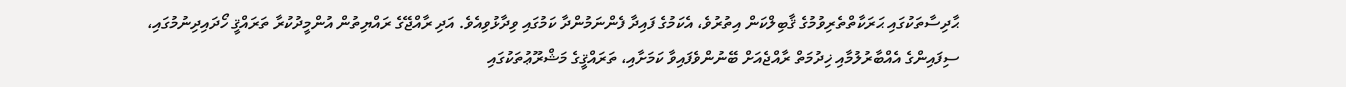ޙާދިސާތަކުގައި ޙަރަކާތްތެރިވުމުގެ ޤާބިލްކަން އިތުރުވެ، އެކަމުގެ ފައިދާ ފެންނަމުންދާ ކަމުގައި ވިދާޅުވިއެވެ. އަދި ރާއްޖޭގެ ރައްޔިތުން އުންމީދުކުރާ ތަރައްޤީ ހޯދައިދިނުމުގައި، ސިފައިންގެ އެއްބާރުލުމާއި ޚިދުމަތް ރާއްޖެއަށް ބޭނުންވެފައިވާ ކަމަށާއި، ތަރައްޤީގެ މަޝްރޫޢުތަކުގައި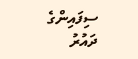ސިފައިންގެ ދައުރު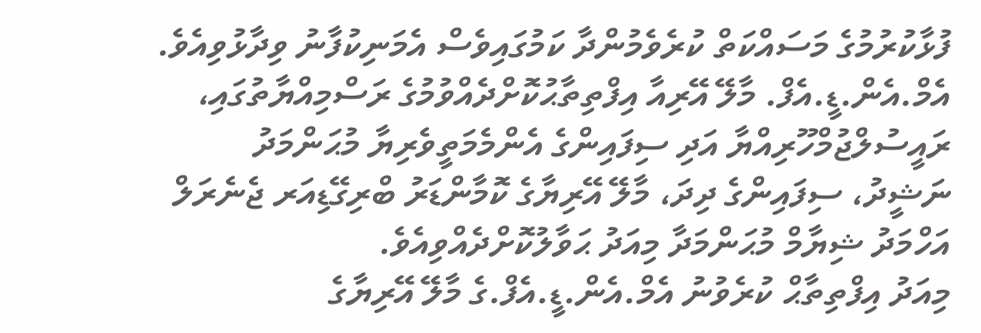ފުޅާކުރުމުގެ މަސައްކަތް ކުރެވެމުންދާ ކަމުގައިވެސް އެމަނިކުފާނު ވިދާޅުވިއެވެ.
އެމް.އެން.ޑީ.އެފް. މާލޭ އޭރިއާ އިފްތިތާޙުކޮށްދެއްވުމުގެ ރަސްމިއްޔާތުގައި، ރައީސުލްޖުމްހޫރިއްޔާ އަދި ސިފައިންގެ އެންމެމަތީވެރިޔާ މުޙަންމަދު ނަޝީދު، ސިފައިންގެ ދިދަ، މާލޭ އޭރިޔާގެ ކޮމާންޑަރު ބްރިގޭޑިއަރ ޖެނެރަލް އަހްމަދު ޝިޔާމް މުޙަންމަދާ މިއަދު ޙަވާލުކޮށްދެއްވިއެވެ.
މިއަދު އިފްތިތާޙް ކުރެވުނު އެމް.އެން.ޑީ.އެފް.ގެ މާލޭ އޭރިޔާގެ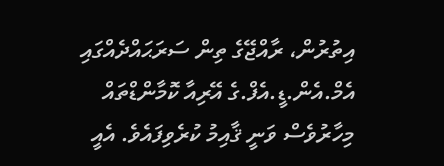އިތުރުން، ރާއްޖޭގެ ތިން ސަރަޙައްދެއްގައި އެމް.އެން.ޑީ.އެފް.ގެ އޭރިއާ ކޮމާންޑްތައް މިހާރުވެސް ވަނީ ޤާއިމު ކުރެވިފައެވެ. އެއީ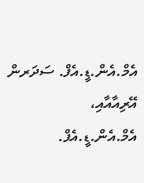އެމް.އެން.ޑީ.އެފް. ސަދަރން އޭރިއާއާއި، އެމް.އެން.ޑީ.އެފް.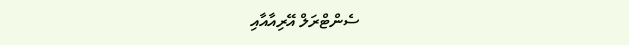ސެންޓްރަލް އޭރިއާއާއި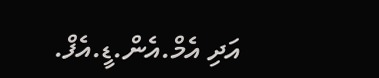އަދި އެމް.އެން.ޑީ.އެފް.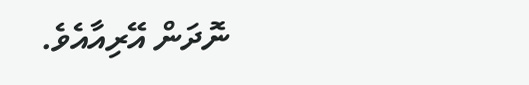ނޮދަން އޭރިއާއެވެ.